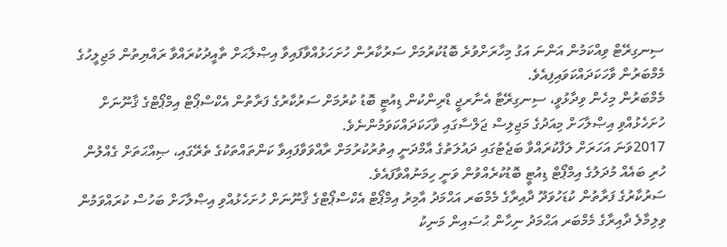ސިނގިރޭޓް ވިއްކަމުން އަންނަ އަގު މިހާރަށްވުރެ ބޮޑުކުރުމަށް ސަރުކާރުން ހުށަހަޅުއްވާފައިވާ އިޞްލާޙަށް ތާއީދުކުރައްވާ ރައްޔިތުން މަޖިލީހުގެ މެމްބަރުން ވާހަކަދައްކަވައިފިއެވެ.
މެމްބަރުން މިހެން ވިދާޅުވީ، ސިނގިރޭޓާ އެނާރޖީ ޑްރިންކުން ޑިއުޓީ ބޮޑު ކުރުމަށް ސަރުކާރުގެ ފަރާތުން އެކްސްޕޯޓް އިމްޕޯޓްގެ ޤާނޫނަށް ހުށަހެޅުއްވި އިޞްލާހަށް މިއަދުގެ މަޖިލިސް ޖަލްސާގައި ވާހަކަދައްކަވަމުންނެވެ.
2017ވަނަ އަހަރަށް ލަފާކުރައްވާ ބަޖެޓުގައި ދައުލަތުގެ އާމްދަނީ އިތުރުކުރުމަށް ރާއްވަވާފައިވާ ކަންތައްތަކުގެ ތެރޭގައި، ޞިއްޙަތަށް ގެއްލުން ހުރި ބައެއް މުދަލުގެ އިމްޕޯޓް ޑިއުޓީ ބޮޑުކުރެއްވުން ވަނީ ހިމަނުއްވާފައެވެ.
ސަރުކާރުގެ ފަރާތުން ކުޑަހުވަދޫ ދާއިރާގެ މެމްބަރ އަޙްމަދު އާމިރު އިމްޕޯޓް އެކްސްޕޯޓްގެ ޤާނޫނަށް ހުށަހެޅުއްވި އިޞްލާހަށް ބަހުސް ކުރައްވަމުން ވިލިމާލެ ދާއިރާގެ މެމްބަރ އަޙްމަދު ނިހާން ޙުސައިން މަނިކު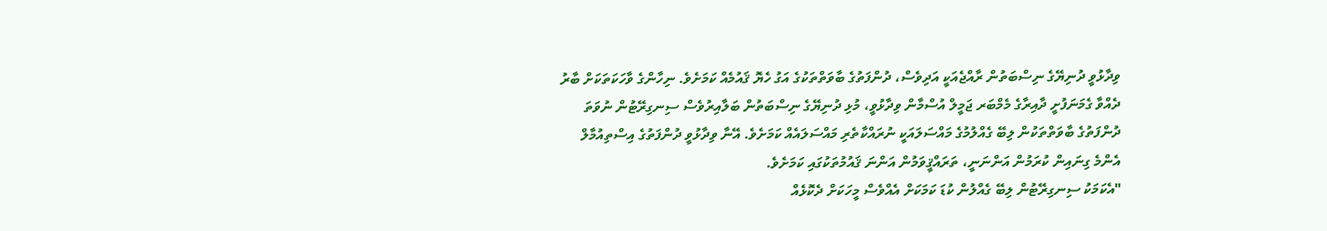ވިދާޅުވީ ދުނިޔޭގެ ނިސްބަތުން ރާއްޖެއަކީ އަދިވެސް، ދުންފަތުގެ ބާވަތްތަކުގެ އަގު ހެޔޮ ޤައުމެއް ކަމަށެވެ. ނިހާންގެ ވާހަކަތަކަށް ބާރު ދެއްވާ ގެމަނަފުށީ ދާއިރާގެ މެމްބަރ ޖަމީލް އުސްމާން ވިދާޅުވީ، މުޅި ދުނިޔޭގެ ނިސްބަތުން ބަލާއިރުވެސް ސިނގިރޭޓުން ނުވަތަ ދުންފަތުގެ ބާވަތްތަކުން ލިބޭ ގެއްލުމުގެ މައްސަލައަކީ ނުރައްކާތެރި މައްސަލައެއް ކަމަށެވެ. އޭނާ ވިދާޅުވީ ދުންފަތުގެ އިސްތިއުމާލް އެންމެ ގިނައިން ކުރަމުން އަންނަނީ، ތަރައްޤީވަމުން އަންނަ ޤައުމުތަކުގައި ކަމަށެވެ.
"އެކަމަކު ސިނގިރޭޓުން ލިބޭ ގެއްލުން ކުޑަ ކަމަކަށް އެއްވެސް މީހަކަށް ދެކޮޅެއް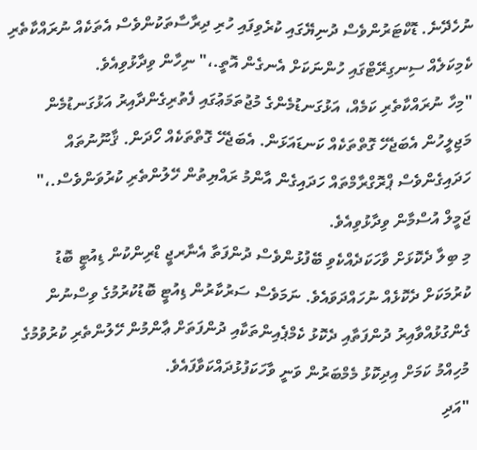ނުހެދޭނެ. ޑޮކްޓަރުންވެސް ދުނިޔޭގައި ކުރެވިފައި ހުރި ދިރާސާތަކުންވެސް އެތަކެއް ނުރައްކާތެރި ކެމިކަލެއް ސިނގިރޭޓްގައި ހުންނަކަށް އެނގެން އޮތީ.،" ނިހާން ވިދާޅުވިއެވެ.
"މިހާ ނުރައްކާތެރި ކަމެއް، އަޅުގަނޑުމެންގެ މުޖުތަމަޢުގައި ފެތުރިގެންދާއިރު އަޅުގަނޑުމެން މަޖިލީހުން އެބަޖެހޭ ގޮތްތަކެއް ކަނޑައަޅަން. އެބަޖެހޭ ގޮތްތަކެއް ހޯދަން. ޤާނޫނުތައް ހަދައިގެންވެސް ޕްރޮގްރާމްތައް ހަދައިގެން އާންމު ރައްޔިތުން ހޭލުންތެރި ކުރުވަންވެސް.،" ޖަމީލް އުސްމާން ވިދާޅުވިއެވެ.
މި ބިލާ ދެކޮޅަށް ވާހަކަދެއްކެވި ބޭފުޅުންވެސް ދުންފަތާ އެނާރޖީ ޑްރިންކުން ޑިއުޓީ ބޮޑު ކުރުމަކަށް ދެކޮޅެއް ނުހައްދަވައެވެ. ނަމަވެސް ސަރުކާރުން ޑިއުޓީ ބޮޑުކުރުމުގެ ވިސްނުން ގެންގުޅުއްވާއިރު ދުންފަތާއި ދެކޮޅު ކެމްޕެއިންތަކާއި ދުންފަތަށް ޢާންމުން ހޭލުންތެރި ކުރުވުމުގެ މުހިއްމު ކަމަށް އިދިކޮޅު މެމްބަރުން ވަނީ ވާހަކަފުޅުދައްކަވާފައެވެ.
"އަދި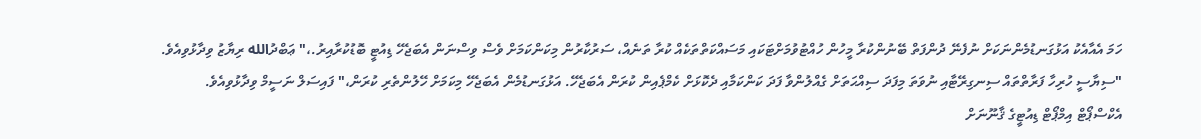ހަމަ އެއާއެކު އަޅުގަނޑުމެންނަކަށް ނުފެނޭ ދުންފަތް ބޭނުންކުރާ މީހުން ހުއްޓުވުމަށްޓަކައި މަސައްކަތްތަކެއް ކުރާ ތަނެއް، ސަރުކާރުން މިކަންކަމަށް ވެސް ވިސްނަން އެބަޖެހޭ ޑިއުޓީ ބޮޑުކުރާއިރު.،" ޢަބްދުالله ރިޔާޒު ވިދާޅުވިއެވެ.
"ސިޔާސީ ހުރިހާ ފަރާތްތައް ސިނގިރޭޓާއި ނުވަތަ މިފަދަ ސިއްޙަތަށް ގެއްލުންވާ ފަދަ ކަންކަމާއި ދެކޮޅަށް ކެމްޕެއިން ކުރަން އެބަޖެހޭ. އަޅުގަނޑުމެން އެބަޖެހޭ މިކަމަށް ހޭލުންތެރި ކުރަން،" ފައިސަލް ނަސީމް ވިދާޅުވިއެވެ.
އެކްސްޕޯޓް އިމްޕޯޓް ޑިއުޓީގެ ޤާނޫނަށް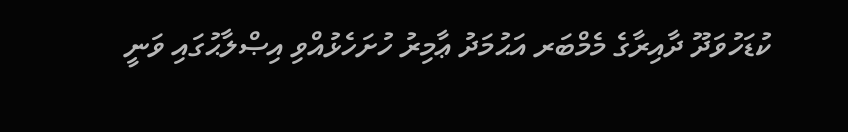ކުޑަހުވަދޫ ދާއިރާގެ މެމްބަރ އަޙުމަދު ޢާމިރު ހުށަހެޅުއްވި އިޞްލާޙުގައި ވަނީ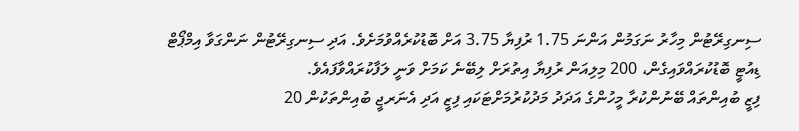ސިނގިރޭޓުން މިހާރު ނަގަމުން އަންނަ 1.75 ރުފިޔާ 3.75 އަށް ބޮޑުކުރެއްވުމަށެވެ. އަދި ސިނގިރޭޓުން ނަންގަވާ އިމްޕޯޓް ޑިއުޓީ ބޮޑުކުރައްވައިގެން، 200 މިލިއަން ރުފިޔާ އިތުރަށް ލިބޭނެ ކަމަށް ވަނީ ލަފާކުރައްވާފައެވެ.
ފިޒީ ބުއިންތައް ބޭނުންކުރާ މީހުންގެ އަދަދު މަދުކުރުމަށްޓަކައި ފިޒީ އަދި އެނަރޖީ ބުއިންތަކުން 20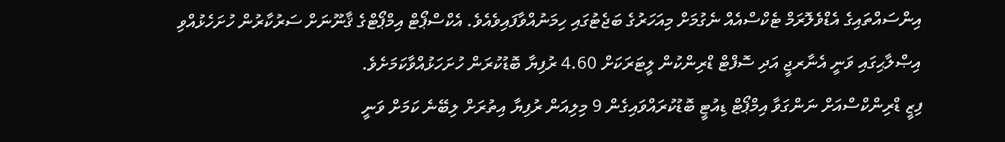އިންސައްތައިގެ އެޑްވެލޮރަމް ޓެކްސްއެއް ނެގުމަށް މިއަހަރުގެ ބަޖެޓުގައި ހިމަނުއްވާފައިވެއެވެ. އެކްސްޕޯޓް އިމްޕޯޓްގެ ޤާނޫނަށް ސަރުކާރުން ހުށަހެޅުއްވި އިޞްލާޙިގައި ވަނީ އެނާރޖީ އަދި ސޮފްޓް ޑްރިންކުން ލީޓަރަކަށް 4.60 ރުފިޔާ ބޮޑުކުރަން ހުށަހަޅުއްވާކަމަށެވެ.
ފިޒީ ޑްރިންކްސްއަށް ނަންގަވާ އިމްޕޯޓް ޑިއުޓީ ބޮޑުކުރައްވައިގެން 9 މިލިއަން ރުފިޔާ އިތުރަށް ލިބޭނެ ކަމަށް ވަނީ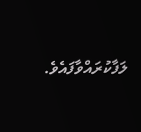ލަފާކުރައްވާފައެވެ.